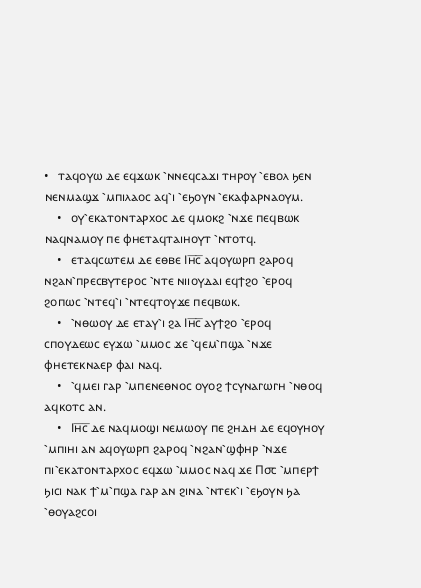•   ⲧⲁϥⲟⲩⲱ ⲇⲉ ⲉϥϫⲱⲕ ⳿ⲛⲛⲉϥⲥⲁϫⲓ ⲧⲏⲣⲟⲩ ⳿ⲉⲃⲟⲗ ϧⲉⲛ ⲛⲉⲛⲙⲁϣϫ ⳿ⲙⲡⲓⲗⲁⲟⲥ ⲁϥ⳿ⲓ ⳿ⲉϧⲟⲩⲛ ⳿ⲉⲕⲁⲫⲁⲣⲛⲁⲟⲩⲙ.
    •   ⲟⲩ⳿ⲉⲕⲁⲧⲟⲛⲧⲁⲣⲭⲟⲥ ⲇⲉ ϥⲙⲟⲕϩ ⳿ⲛϫⲉ ⲡⲉϥⲃⲱⲕ ⲛⲁϥⲛⲁⲙⲟⲩ ⲡⲉ ⲫⲏⲉⲧⲁϥⲧⲁⲓⲏⲟⲩⲧ ⳿ⲛⲧⲟⲧϥ.
    •   ⲉⲧⲁϥⲥⲱⲧⲉⲙ ⲇⲉ ⲉⲑⲃⲉ Ⲓⲏ̅ⲥ̅ ⲁϥⲟⲩⲱⲣⲡ ϩⲁⲣⲟϥ ⲛϩⲁⲛ⳿ⲡⲣⲉⲥⲃⲩⲧⲉⲣⲟⲥ ⳿ⲛⲧⲉ ⲛⲓⲓⲟⲩⲇⲁⲓ ⲉϥϯϩⲟ ⳿ⲉⲣⲟϥ ϩⲟⲡⲱⲥ ⳿ⲛⲧⲉϥ⳿ⲓ ⳿ⲛⲧⲉϥⲧⲟⲩϫⲉ ⲡⲉϥⲃⲱⲕ.
    •   ⳿ⲛⲑⲱⲟⲩ ⲇⲉ ⲉⲧⲁⲩ⳿ⲓ ϩⲁ Ⲓⲏ̅ⲥ̅ ⲁⲩϯϩⲟ ⳿ⲉⲣⲟϥ ⲥⲡⲟⲩⲇⲉⲱⲥ ⲉⲩϫⲱ ⳿ⲙⲙⲟⲥ ϫⲉ ⳿ϥⲉⲙ⳿ⲡϣⲁ ⳿ⲛϫⲉ ⲫⲏⲉⲧⲉⲕⲛⲁⲉⲣ ⲫⲁⲓ ⲛⲁϥ.
    •   ⳿ϥⲙⲉⲓ ⲅⲁⲣ ⳿ⲙⲡⲉⲛⲉⲑⲛⲟⲥ ⲟⲩⲟϩ ϯⲥⲩⲛⲁⲅⲱⲅⲏ ⳿ⲛⲑⲟϥ ⲁϥⲕⲟⲧⲥ ⲁⲛ.
    •   Ⲓⲏ̅ⲥ̅ ⲇⲉ ⲛⲁϥⲙⲟϣⲓ ⲛⲉⲙⲱⲟⲩ ⲡⲉ ϩⲏⲇⲏ ⲇⲉ ⲉϥⲟⲩⲏⲟⲩ ⳿ⲙⲡⲓⲏⲓ ⲁⲛ ⲁϥⲟⲩⲱⲣⲡ ϩⲁⲣⲟϥ ⳿ⲛϩⲁⲛ⳿ϣⲫⲏⲣ ⳿ⲛϫⲉ ⲡⲓ⳿ⲉⲕⲁⲧⲟⲛⲧⲁⲣⲭⲟⲥ ⲉϥϫⲱ ⳿ⲙⲙⲟⲥ ⲛⲁϥ ϫⲉ Ⲡ⳪ ⳿ⲙⲡⲉⲣϯ ϧⲓⲥⲓ ⲛⲁⲕ ϯ⳿ⲙ⳿ⲡϣⲁ ⲅⲁⲣ ⲁⲛ ϩⲓⲛⲁ ⳿ⲛⲧⲉⲕ⳿ⲓ ⳿ⲉϧⲟⲩⲛ ϧⲁ ⳿ⲑⲟⲩⲁϩⲥⲟⲓ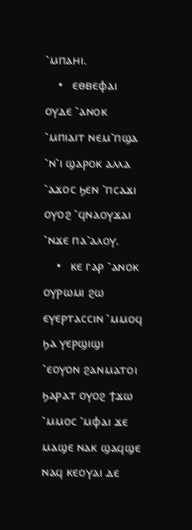⳿ⲙⲡⲁⲏⲓ.
    •   ⲉⲑⲃⲉⲫⲁⲓ ⲟⲩⲇⲉ ⳿ⲁⲛⲟⲕ ⳿ⲙⲡⲓⲁⲓⲧ ⲛⲉⲙ⳿ⲡϣⲁ ⳿ⲛ⳿ⲓ ϣⲁⲣⲟⲕ ⲁⲗⲗⲁ ⳿ⲁϫⲟⲥ ϧⲉⲛ ⳿ⲡⲥⲁϫⲓ ⲟⲩⲟϩ ⳿ϥⲛⲁⲟⲩϫⲁⲓ ⳿ⲛϫⲉ ⲡⲁ⳿ⲁⲗⲟⲩ.
    •   ⲕⲉ ⲅⲁⲣ ⳿ⲁⲛⲟⲕ ⲟⲩⲣⲱⲙⲓ ϩⲱ ⲉⲩⲉⲣⲧⲁⲥⲥⲓⲛ ⳿ⲙⲙⲟϥ ϧⲁ ⲩⲉⲣϣⲓϣⲓ ⳿ⲉⲟⲩⲟⲛ ϩⲁⲛⲙⲁⲧⲟⲓ ϧⲁⲣⲁⲧ ⲟⲩⲟϩ ϯϫⲱ ⳿ⲙⲙⲟⲥ ⳿ⲙⲫⲁⲓ ϫⲉ ⲙⲁϣⲉ ⲛⲁⲕ ϣⲁϥϣⲉ ⲛⲁϥ ⲕⲉⲟⲩⲁⲓ ⲇⲉ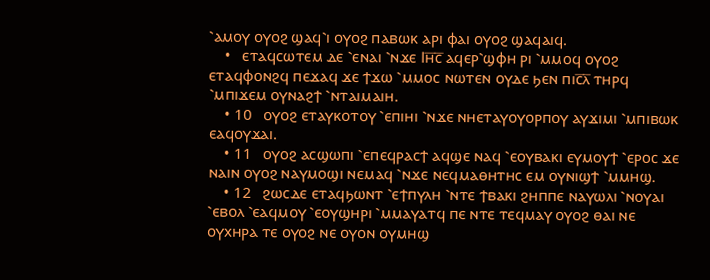⳿ⲁⲙⲟⲩ ⲟⲩⲟϩ ϣⲁϥ⳿ⲓ ⲟⲩⲟϩ ⲡⲁⲃⲱⲕ ⲁⲣⲓ ⲫⲁⲓ ⲟⲩⲟϩ ϣⲁϥⲁⲓϥ.
    •   ⲉⲧⲁϥⲥⲱⲧⲉⲙ ⲇⲉ ⳿ⲉⲛⲁⲓ ⳿ⲛϫⲉ Ⲓⲏ̅ⲥ̅ ⲁϥⲉⲣ⳿ϣⲫⲏ ⲣⲓ ⳿ⲙⲙⲟϥ ⲟⲩⲟϩ ⲉⲧⲁϥⲫⲟⲛϩϥ ⲡⲉϫⲁϥ ϫⲉ ϯϫⲱ ⳿ⲙⲙⲟⲥ ⲛⲱⲧⲉⲛ ⲟⲩⲇⲉ ϧⲉⲛ ⲡⲓⲥ̅ⲗ̅ ⲧⲏⲣϥ ⳿ⲙⲡⲓϫⲉⲙ ⲟⲩⲛⲁϩϯ ⳿ⲛⲧⲁⲓⲙⲁⲓⲏ.
    • 10   ⲟⲩⲟϩ ⲉⲧⲁⲩⲕⲟⲧⲟⲩ ⳿ⲉⲡⲓⲏⲓ ⳿ⲛϫⲉ ⲛⲏⲉⲧⲁⲩⲟⲩⲟⲣⲡⲟⲩ ⲁⲩϫⲓⲙⲓ ⳿ⲙⲡⲓⲃⲱⲕ ⲉⲁϥⲟⲩϫⲁⲓ.
    • 11   ⲟⲩⲟϩ ⲁⲥϣⲱⲡⲓ ⳿ⲉⲡⲉϥⲣⲁⲥϯ ⲁϥϣⲉ ⲛⲁϥ ⳿ⲉⲟⲩⲃⲁⲕⲓ ⲉⲩⲙⲟⲩϯ ⳿ⲉⲣⲟⲥ ϫⲉ ⲛⲁⲓⲛ ⲟⲩⲟϩ ⲛⲁⲩⲙⲟϣⲓ ⲛⲉⲙⲁϥ ⳿ⲛϫⲉ ⲛⲉϥⲙⲁⲑⲏⲧⲏⲥ ⲉⲙ ⲟⲩⲛⲓϣϯ ⳿ⲙⲙⲏϣ.
    • 12   ϩⲱⲥⲇⲉ ⲉⲧⲁϥϧⲱⲛⲧ ⳿ⲉϯⲡⲩⲗⲏ ⳿ⲛⲧⲉ ϯⲃⲁⲕⲓ ϩⲏⲡⲡⲉ ⲛⲁⲩⲱⲗⲓ ⳿ⲛⲟⲩⲁⲓ ⳿ⲉⲃⲟⲗ ⳿ⲉⲁϥⲙⲟⲩ ⳿ⲉⲟⲩϣⲏⲣⲓ ⳿ⲙⲙⲁⲩⲁⲧϥ ⲡⲉ ⲛⲧⲉ ⲧⲉϥⲙⲁⲩ ⲟⲩⲟϩ ⲑⲁⲓ ⲛⲉ ⲟⲩⲭⲏⲣⲁ ⲧⲉ ⲟⲩⲟϩ ⲛⲉ ⲟⲩⲟⲛ ⲟⲩⲙⲏϣ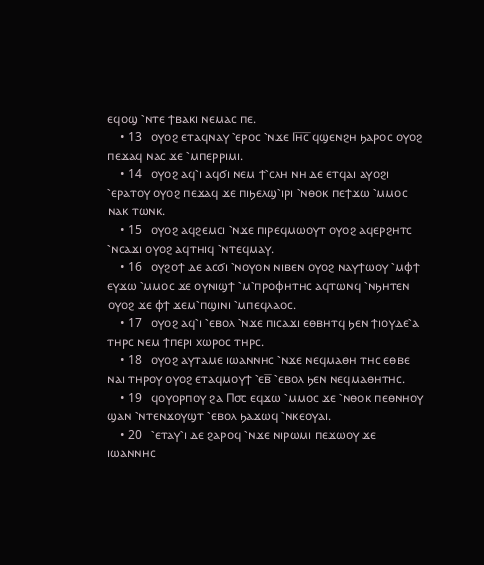ⲉϥⲟϣ ⳿ⲛⲧⲉ ϯⲃⲁⲕⲓ ⲛⲉⲙⲁⲥ ⲡⲉ.
    • 13   ⲟⲩⲟϩ ⲉⲧⲁϥⲛⲁⲩ ⳿ⲉⲣⲟⲥ ⳿ⲛϫⲉ Ⲓⲏ̅ⲥ̅ ϥϣⲉⲛϩⲏ ϧⲁⲣⲟⲥ ⲟⲩⲟϩ ⲡⲉϫⲁϥ ⲛⲁⲥ ϫⲉ ⳿ⲙⲡⲉⲣⲣⲓⲙⲓ.
    • 14   ⲟⲩⲟϩ ⲁϥ⳿ⲓ ⲁϥϭⲓ ⲛⲉⲙ ϯ⳿ⲥⲗⲏ ⲛⲏ ⲇⲉ ⲉⲧϥⲁⲓ ⲁⲩⲟϩⲓ ⳿ⲉⲣⲁⲧⲟⲩ ⲟⲩⲟϩ ⲡⲉϫⲁϥ ϫⲉ ⲡⲓϧⲉⲗϣ⳿ⲓⲣⲓ ⳿ⲛⲑⲟⲕ ⲡⲉϯϫⲱ ⳿ⲙⲙⲟⲥ ⲛⲁⲕ ⲧⲱⲛⲕ.
    • 15   ⲟⲩⲟϩ ⲁϥϩⲉⲙⲥⲓ ⳿ⲛϫⲉ ⲡⲓⲣⲉϥⲙⲱⲟⲩⲧ ⲟⲩⲟϩ ⲁϥⲉⲣϩⲏⲧⲥ ⳿ⲛⲥⲁϫⲓ ⲟⲩⲟϩ ⲁϥⲧⲏⲓϥ ⳿ⲛⲧⲉϥⲙⲁⲩ.
    • 16   ⲟⲩϩⲟϯ ⲇⲉ ⲁⲥϭⲓ ⳿ⲛⲟⲩⲟⲛ ⲛⲓⲃⲉⲛ ⲟⲩⲟϩ ⲛⲁⲩϯⲱⲟⲩ ⳿ⲙⲫϯ ⲉⲩϫⲱ ⳿ⲙⲙⲟⲥ ϫⲉ ⲟⲩⲛⲓϣϯ ⳿ⲙ⳿ⲡⲣⲟⲫⲏⲧⲏⲥ ⲁϥⲧⲱⲛϥ ⳿ⲛϧⲏⲧⲉⲛ ⲟⲩⲟϩ ϫⲉ ⲫϯ ϫⲉⲙ⳿ⲡϣⲓⲛⲓ ⳿ⲙⲡⲉϥⲗⲁⲟⲥ.
    • 17   ⲟⲩⲟϩ ⲁϥ⳿ⲓ ⳿ⲉⲃⲟⲗ ⳿ⲛϫⲉ ⲡⲓⲥⲁϫⲓ ⲉⲑⲃⲏⲧϥ ϧⲉⲛ ϯⲓⲟⲩⲇⲉ⳿ⲁ ⲧⲏⲣⲥ ⲛⲉⲙ ϯⲡⲉⲣⲓ ⲭⲱⲣⲟⲥ ⲧⲏⲣⲥ.
    • 18   ⲟⲩⲟϩ ⲁⲩⲧⲁⲙⲉ ⲓⲱⲁⲛⲛⲏⲥ ⳿ⲛϫⲉ ⲛⲉϥⲙⲁⲑⲏ ⲧⲏⲥ ⲉⲑⲃⲉ ⲛⲁⲓ ⲧⲏⲣⲟⲩ ⲟⲩⲟϩ ⲉⲧⲁϥⲙⲟⲩϯ ⳿ⲉⲃ̅ ⳿ⲉⲃⲟⲗ ϧⲉⲛ ⲛⲉϥⲙⲁⲑⲏⲧⲏⲥ.
    • 19   ϥⲟⲩⲟⲣⲡⲟⲩ ϩⲁ Ⲡ⳪ ⲉϥϫⲱ ⳿ⲙⲙⲟⲥ ϫⲉ ⳿ⲛⲑⲟⲕ ⲡⲉⲑⲛⲏⲟⲩ ϣⲁⲛ ⳿ⲛⲧⲉⲛϫⲟⲩϣⲧ ⳿ⲉⲃⲟⲗ ϧⲁϫⲱϥ ⳿ⲛⲕⲉⲟⲩⲁⲓ.
    • 20   ⳿ⲉⲧⲁⲩ⳿ⲓ ⲇⲉ ϩⲁⲣⲟϥ ⳿ⲛϫⲉ ⲛⲓⲣⲱⲙⲓ ⲡⲉϫⲱⲟⲩ ϫⲉ ⲓⲱⲁⲛⲛⲏⲥ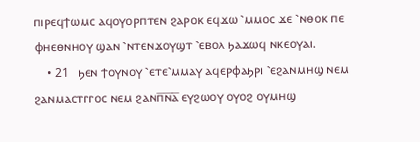ⲡⲓⲣⲉϥϯⲱⲙⲥ ⲁϥⲟⲩⲟⲣⲡⲧⲉⲛ ϩⲁⲣⲟⲕ ⲉϥϫⲱ ⳿ⲙⲙⲟⲥ ϫⲉ ⳿ⲛⲑⲟⲕ ⲡⲉ ⲫⲏⲉⲑⲛⲏⲟⲩ ϣⲁⲛ ⳿ⲛⲧⲉⲛϫⲟⲩϣⲧ ⳿ⲉⲃⲟⲗ ϧⲁϫⲱϥ ⲛⲕⲉⲟⲩⲁⲓ.
    • 21   ϧⲉⲛ ϯⲟⲩⲛⲟⲩ ⳿ⲉⲧⲉ⳿ⲙⲙⲁⲩ ⲁϥⲉⲣⲫⲁϧⲣⲓ ⳿ⲉϩⲁⲛⲙⲏϣ ⲛⲉⲙ ϩⲁⲛⲙⲁⲥⲧⲅⲅⲟⲥ ⲛⲉⲙ ϩⲁⲛⲡ̅ⲛ̅ⲁ̅ ⲉⲩϩⲱⲟⲩ ⲟⲩⲟϩ ⲟⲩⲙⲏϣ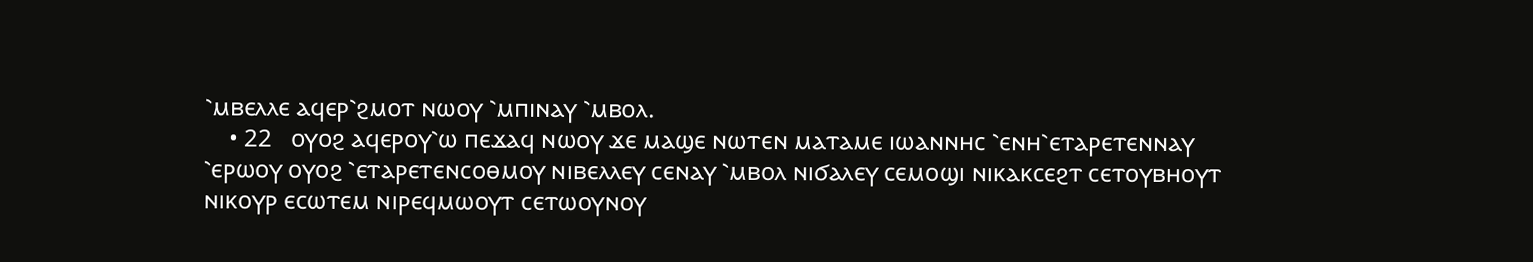⳿ⲙⲃⲉⲗⲗⲉ ⲁϥⲉⲣ⳿ϩⲙⲟⲧ ⲛⲱⲟⲩ ⳿ⲙⲡⲓⲛⲁⲩ ⳿ⲙⲃⲟⲗ.
    • 22   ⲟⲩⲟϩ ⲁϥⲉⲣⲟⲩ⳿ⲱ ⲡⲉϫⲁϥ ⲛⲱⲟⲩ ϫⲉ ⲙⲁϣⲉ ⲛⲱⲧⲉⲛ ⲙⲁⲧⲁⲙⲉ ⲓⲱⲁⲛⲛⲏⲥ ⳿ⲉⲛⲏ⳿ⲉⲧⲁⲣⲉⲧⲉⲛⲛⲁⲩ ⳿ⲉⲣⲱⲟⲩ ⲟⲩⲟϩ ⳿ⲉⲧⲁⲣⲉⲧⲉⲛⲥⲟⲑⲙⲟⲩ ⲛⲓⲃⲉⲗⲗⲉⲩ ⲥⲉⲛⲁⲩ ⳿ⲙⲃⲟⲗ ⲛⲓϭⲁⲗⲉⲩ ⲥⲉⲙⲟϣⲓ ⲛⲓⲕⲁⲕⲥⲉϩⲧ ⲥⲉⲧⲟⲩⲃⲏⲟⲩⲧ ⲛⲓⲕⲟⲩⲣ ⲉⲥⲱⲧⲉⲙ ⲛⲓⲣⲉϥⲙⲱⲟⲩⲧ ⲥⲉⲧⲱⲟⲩⲛⲟⲩ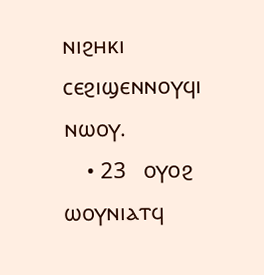ⲛⲓϩⲏⲕⲓ ⲥⲉϩⲓϣⲉⲛⲛⲟⲩϥⲓ ⲛⲱⲟⲩ.
    • 23   ⲟⲩⲟϩ ⲱⲟⲩⲛⲓⲁⲧϥ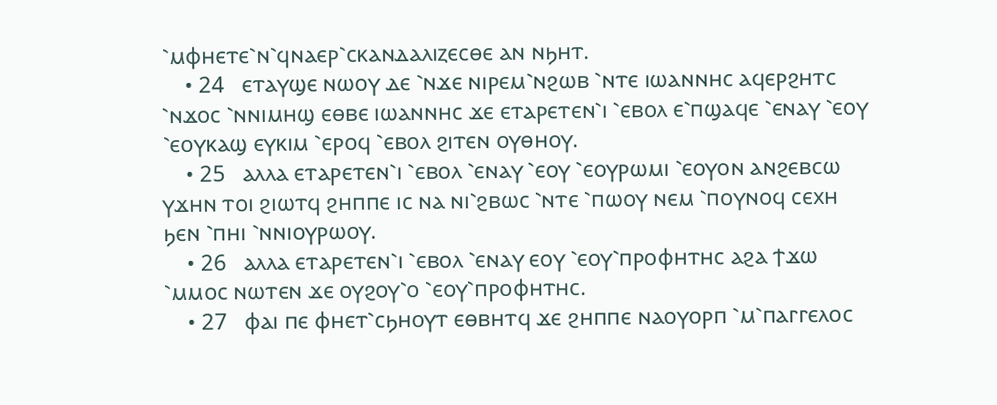⳿ⲙⲫⲏⲉⲧⲉ⳿ⲛ⳿ϥⲛⲁⲉⲣ⳿ⲥⲕⲁⲛⲇⲁⲗⲓⲍⲉⲥⲑⲉ ⲁⲛ ⲛϧⲏⲧ.
    • 24   ⲉⲧⲁⲩϣⲉ ⲛⲱⲟⲩ ⲇⲉ ⳿ⲛϫⲉ ⲛⲓⲣⲉⲙ⳿ⲛϩⲱⲃ ⳿ⲛⲧⲉ ⲓⲱⲁⲛⲛⲏⲥ ⲁϥⲉⲣϩⲏⲧⲥ ⳿ⲛϫⲟⲥ ⳿ⲛⲛⲓⲙⲏϣ ⲉⲑⲃⲉ ⲓⲱⲁⲛⲛⲏⲥ ϫⲉ ⲉⲧⲁⲣⲉⲧⲉⲛ⳿ⲓ ⳿ⲉⲃⲟⲗ ⲉ⳿ⲡϣⲁϥⲉ ⳿ⲉⲛⲁⲩ ⳿ⲉⲟⲩ ⳿ⲉⲟⲩⲕⲁϣ ⲉⲩⲕⲓⲙ ⳿ⲉⲣⲟϥ ⳿ⲉⲃⲟⲗ ϩⲓⲧⲉⲛ ⲟⲩⲑⲏⲟⲩ.
    • 25   ⲁⲗⲗⲁ ⲉⲧⲁⲣⲉⲧⲉⲛ⳿ⲓ ⳿ⲉⲃⲟⲗ ⳿ⲉⲛⲁⲩ ⳿ⲉⲟⲩ ⳿ⲉⲟⲩⲣⲱⲙⲓ ⳿ⲉⲟⲩⲟⲛ ⲁⲛϩⲉⲃⲥⲱ ⲩϫⲏⲛ ⲧⲟⲓ ϩⲓⲱⲧϥ ϩⲏⲡⲡⲉ ⲓⲥ ⲛⲁ ⲛⲓ⳿ϩⲃⲱⲥ ⳿ⲛⲧⲉ ⳿ⲡⲱⲟⲩ ⲛⲉⲙ ⳿ⲡⲟⲩⲛⲟϥ ⲥⲉⲭⲏ ϧⲉⲛ ⳿ⲡⲏⲓ ⳿ⲛⲛⲓⲟⲩⲣⲱⲟⲩ.
    • 26   ⲁⲗⲗⲁ ⲉⲧⲁⲣⲉⲧⲉⲛ⳿ⲓ ⳿ⲉⲃⲟⲗ ⳿ⲉⲛⲁⲩ ⲉⲟⲩ ⳿ⲉⲟⲩ⳿ⲡⲣⲟⲫⲏⲧⲏⲥ ⲁϩⲁ ϯϫⲱ ⳿ⲙⲙⲟⲥ ⲛⲱⲧⲉⲛ ϫⲉ ⲟⲩϩⲟⲩ⳿ⲟ ⳿ⲉⲟⲩ⳿ⲡⲣⲟⲫⲏⲧⲏⲥ.
    • 27   ⲫⲁⲓ ⲡⲉ ⲫⲏⲉⲧ⳿ⲥϧⲏⲟⲩⲧ ⲉⲑⲃⲏⲧϥ ϫⲉ ϩⲏⲡⲡⲉ ⲛⲁⲟⲩⲟⲣⲡ ⳿ⲙ⳿ⲡⲁⲅⲅⲉⲗⲟⲥ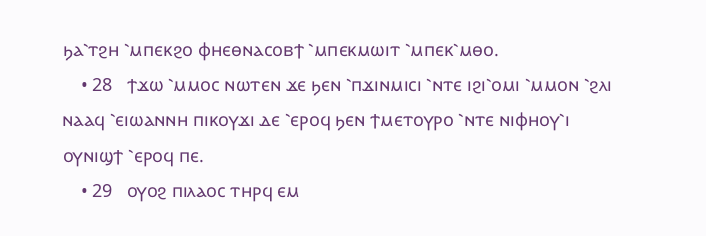ϧⲁ⳿ⲧϩⲏ ⳿ⲙⲡⲉⲕϩⲟ ⲫⲏⲉⲑⲛⲁⲥⲟⲃϯ ⳿ⲙⲡⲉⲕⲙⲱⲓⲧ ⳿ⲙⲡⲉⲕ⳿ⲙⲑⲟ.
    • 28   ϯϫⲱ ⳿ⲙⲙⲟⲥ ⲛⲱⲧⲉⲛ ϫⲉ ϧⲉⲛ ⳿ⲡϫⲓⲛⲙⲓⲥⲓ ⳿ⲛⲧⲉ ⲓϩⲓ⳿ⲟⲙⲓ ⳿ⲙⲙⲟⲛ ⳿ϩⲗⲓ ⲛⲁⲁϥ ⳿ⲉⲓⲱⲁⲛⲛⲏ ⲡⲓⲕⲟⲩϫⲓ ⲇⲉ ⳿ⲉⲣⲟϥ ϧⲉⲛ ϯⲙⲉⲧⲟⲩⲣⲟ ⳿ⲛⲧⲉ ⲛⲓⲫⲏⲟⲩ⳿ⲓ ⲟⲩⲛⲓϣϯ ⳿ⲉⲣⲟϥ ⲡⲉ.
    • 29   ⲟⲩⲟϩ ⲡⲓⲗⲁⲟⲥ ⲧⲏⲣϥ ⲉⲙ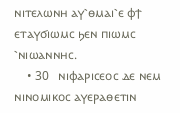ⲛⲓⲧⲉⲗⲱⲛⲏ ⲁⲩ⳿ⲑⲙⲁⲓ⳿ⲉ ⲫϯ ⲉⲧⲁⲩϭⲓⲱⲙⲥ ϧⲉⲛ ⲡⲓⲱⲙⲥ ⳿ⲛⲓⲱⲁⲛⲛⲏⲥ.
    • 30   ⲛⲓⲫⲁⲣⲓⲥⲉⲟⲥ ⲇⲉ ⲛⲉⲙ ⲛⲓⲛⲟⲙⲓⲕⲟⲥ ⲁⲩⲉⲣⲁⲑⲉⲧⲓⲛ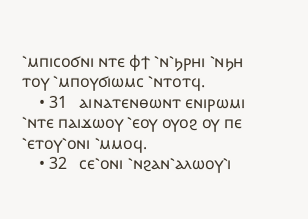⳿ⲙⲡⲓⲥⲟϭⲛⲓ ⲛⲧⲉ ⲫϯ ⳿ⲛ⳿ϧⲣⲏⲓ ⳿ⲛϧⲏ ⲧⲟⲩ ⳿ⲙⲡⲟⲩϭⲓⲱⲙⲥ ⳿ⲛⲧⲟⲧϥ.
    • 31   ⲁⲓⲛⲁⲧⲉⲛⲑⲱⲛⲧ ⲉⲛⲓⲣⲱⲙⲓ ⳿ⲛⲧⲉ ⲡⲁⲓϫⲱⲟⲩ ⳿ⲉⲟⲩ ⲟⲩⲟϩ ⲟⲩ ⲡⲉ ⳿ⲉⲧⲟⲩ⳿ⲟⲛⲓ ⳿ⲙⲙⲟϥ.
    • 32   ⲥⲉ⳿ⲟⲛⲓ ⳿ⲛϩⲁⲛ⳿ⲁⲗⲱⲟⲩ⳿ⲓ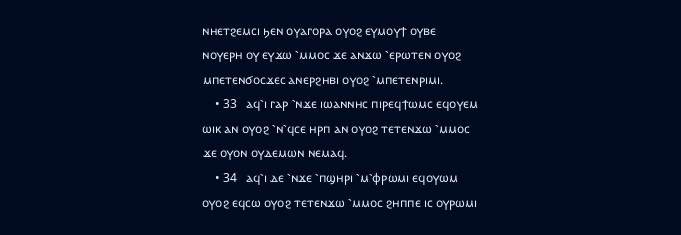ⲛⲏⲉⲧϩⲉⲙⲥⲓ ϧⲉⲛ ⲟⲩⲁⲅⲟⲣⲁ ⲟⲩⲟϩ ⲉⲩⲙⲟⲩϯ ⲟⲩⲃⲉ ⲛⲟⲩⲉⲣⲏ ⲟⲩ ⲉⲩϫⲱ ⳿ⲙⲙⲟⲥ ϫⲉ ⲁⲛϫⲱ ⳿ⲉⲣⲱⲧⲉⲛ ⲟⲩⲟϩ ⲙⲡⲉⲧⲉⲛϭⲟⲥϫⲉⲥ ⲁⲛⲉⲣϩⲏⲃⲓ ⲟⲩⲟϩ ⳿ⲙⲡⲉⲧⲉⲛⲣⲓⲙⲓ.
    • 33   ⲁϥ⳿ⲓ ⲅⲁⲣ ⳿ⲛϫⲉ ⲓⲱⲁⲛⲛⲏⲥ ⲡⲓⲣⲉϥϯⲱⲙⲥ ⲉϥⲟⲩⲉⲙ ⲱⲓⲕ ⲁⲛ ⲟⲩⲟϩ ⳿ⲛ⳿ϥⲥⲉ ⲏⲣⲡ ⲁⲛ ⲟⲩⲟϩ ⲧⲉⲧⲉⲛϫⲱ ⳿ⲙⲙⲟⲥ ϫⲉ ⲟⲩⲟⲛ ⲟⲩⲇⲉⲙⲱⲛ ⲛⲉⲙⲁϥ.
    • 34   ⲁϥ⳿ⲓ ⲇⲉ ⳿ⲛϫⲉ ⳿ⲡϣⲏⲣⲓ ⳿ⲙ⳿ⲫⲣⲱⲙⲓ ⲉϥⲟⲩⲱⲙ ⲟⲩⲟϩ ⲉϥⲥⲱ ⲟⲩⲟϩ ⲧⲉⲧⲉⲛϫⲱ ⳿ⲙⲙⲟⲥ ϩⲏⲡⲡⲉ ⲓⲥ ⲟⲩⲣⲱⲙⲓ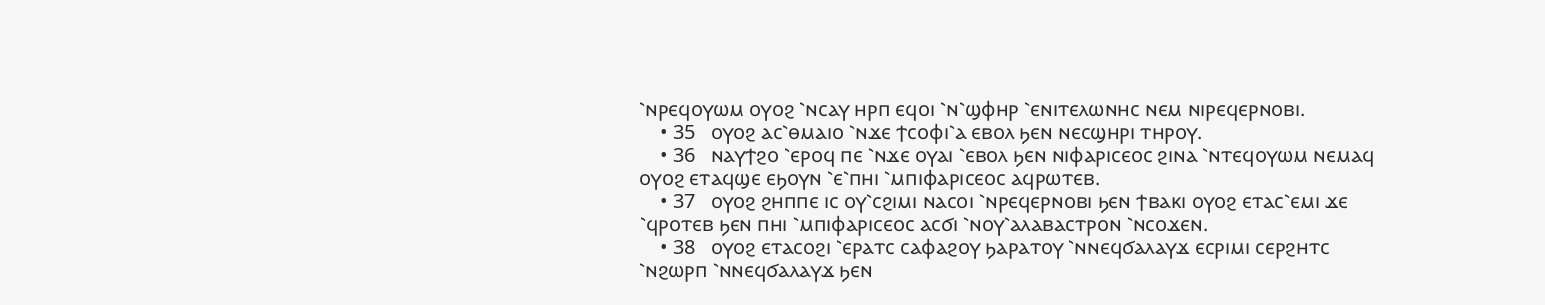⳿ⲛⲣⲉϥⲟⲩⲱⲙ ⲟⲩⲟϩ ⳿ⲛⲥⲁⲩ ⲏⲣⲡ ⲉϥⲟⲓ ⳿ⲛ⳿ϣⲫⲏⲣ ⳿ⲉⲛⲓⲧⲉⲗⲱⲛⲏⲥ ⲛⲉⲙ ⲛⲓⲣⲉϥⲉⲣⲛⲟⲃⲓ.
    • 35   ⲟⲩⲟϩ ⲁⲥ⳿ⲑⲙⲁⲓⲟ ⳿ⲛϫⲉ ϯⲥⲟⲫⲓ⳿ⲁ ⲉⲃⲟⲗ ϧⲉⲛ ⲛⲉⲥϣⲏⲣⲓ ⲧⲏⲣⲟⲩ.
    • 36   ⲛⲁⲩϯϩⲟ ⳿ⲉⲣⲟϥ ⲡⲉ ⳿ⲛϫⲉ ⲟⲩⲁⲓ ⳿ⲉⲃⲟⲗ ϧⲉⲛ ⲛⲓⲫⲁⲣⲓⲥⲉⲟⲥ ϩⲓⲛⲁ ⳿ⲛⲧⲉϥⲟⲩⲱⲙ ⲛⲉⲙⲁϥ ⲟⲩⲟϩ ⲉⲧⲁϥϣⲉ ⲉϧⲟⲩⲛ ⳿ⲉ⳿ⲡⲏⲓ ⳿ⲙⲡⲓⲫⲁⲣⲓⲥⲉⲟⲥ ⲁϥⲣⲱⲧⲉⲃ.
    • 37   ⲟⲩⲟϩ ϩⲏⲡⲡⲉ ⲓⲥ ⲟⲩ⳿ⲥϩⲓⲙⲓ ⲛⲁⲥⲟⲓ ⳿ⲛⲣⲉϥⲉⲣⲛⲟⲃⲓ ϧⲉⲛ ϯⲃⲁⲕⲓ ⲟⲩⲟϩ ⲉⲧⲁⲥ⳿ⲉⲙⲓ ϫⲉ ⳿ϥⲣⲟⲧⲉⲃ ϧⲉⲛ ⲡⲏⲓ ⳿ⲙⲡⲓⲫⲁⲣⲓⲥⲉⲟⲥ ⲁⲥϭⲓ ⳿ⲛⲟⲩ⳿ⲁⲗⲁⲃⲁⲥⲧⲣⲟⲛ ⳿ⲛⲥⲟϫⲉⲛ.
    • 38   ⲟⲩⲟϩ ⲉⲧⲁⲥⲟϩⲓ ⳿ⲉⲣⲁⲧⲥ ⲥⲁⲫⲁϩⲟⲩ ϧⲁⲣⲁⲧⲟⲩ ⳿ⲛⲛⲉϥϭⲁⲗⲁⲩϫ ⲉⲥⲣⲓⲙⲓ ⲥⲉⲣϩⲏⲧⲥ ⳿ⲛϩⲱⲣⲡ ⳿ⲛⲛⲉϥϭⲁⲗⲁⲩϫ ϧⲉⲛ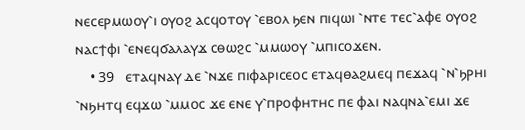ⲛⲉⲥⲉⲣⲙⲱⲟⲩ⳿ⲓ ⲟⲩⲟϩ ⲁⲥϥⲟⲧⲟⲩ ⳿ⲉⲃⲟⲗ ϧⲉⲛ ⲡⲓϥⲱⲓ ⳿ⲛⲧⲉ ⲧⲉⲥ⳿ⲁⲫⲉ ⲟⲩⲟϩ ⲛⲁⲥϯⲫⲓ ⳿ⲉⲛⲉϥϭⲁⲗⲁⲩϫ ⲥⲑⲱϩⲥ ⳿ⲙⲙⲱⲟⲩ ⳿ⲙⲡⲓⲥⲟϫⲉⲛ.
    • 39   ⲉⲧⲁϥⲛⲁⲩ ⲇⲉ ⳿ⲛϫⲉ ⲡⲓⲫⲁⲣⲓⲥⲉⲟⲥ ⲉⲧⲁϥⲑⲁϩⲙⲉϥ ⲡⲉϫⲁϥ ⳿ⲛ⳿ϧⲣⲏⲓ ⳿ⲛϧⲏⲧϥ ⲉϥϫⲱ ⳿ⲙⲙⲟⲥ ϫⲉ ⲉⲛⲉ ⲩ⳿ⲡⲣⲟⲫⲏⲧⲏⲥ ⲡⲉ ⲫⲁⲓ ⲛⲁϥⲛⲁ⳿ⲉⲙⲓ ϫⲉ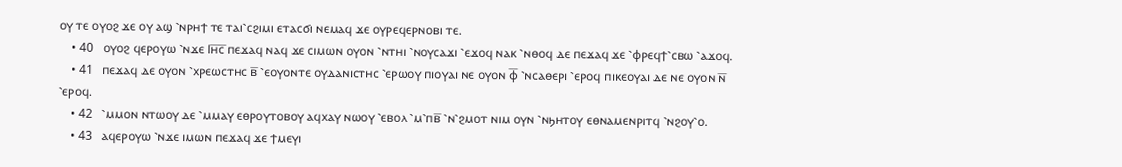ⲟⲩ ⲧⲉ ⲟⲩⲟϩ ϫⲉ ⲟⲩ ⲁϣ ⳿ⲛⲣⲏϯ ⲧⲉ ⲧⲁⲓ⳿ⲥϩⲓⲙⲓ ⲉⲧⲁⲥϭⲓ ⲛⲉⲙⲁϥ ϫⲉ ⲟⲩⲣⲉϥⲉⲣⲛⲟⲃⲓ ⲧⲉ.
    • 40   ⲟⲩⲟϩ ϥⲉⲣⲟⲩⲱ ⳿ⲛϫⲉ Ⲓⲏ̅ⲥ̅ ⲡⲉϫⲁϥ ⲛⲁϥ ϫⲉ ⲥⲓⲙⲱⲛ ⲟⲩⲟⲛ ⳿ⲛⲧⲏⲓ ⳿ⲛⲟⲩⲥⲁϫⲓ ⳿ⲉϫⲟϥ ⲛⲁⲕ ⳿ⲛⲑⲟϥ ⲇⲉ ⲡⲉϫⲁϥ ϫⲉ ⳿ⲫⲣⲉϥϯ⳿ⲥⲃⲱ ⳿ⲁϫⲟϥ.
    • 41   ⲡⲉϫⲁϥ ⲇⲉ ⲟⲩⲟⲛ ⳿ⲭⲣⲉⲱⲥⲧⲏⲥ ⲃ̅ ⳿ⲉⲟⲩⲟⲛⲧⲉ ⲟⲩⲇⲁⲛⲓⲥⲧⲏⲥ ⳿ⲉⲣⲱⲟⲩ ⲡⲓⲟⲩⲁⲓ ⲛⲉ ⲟⲩⲟⲛ ⲫ̅ ⳿ⲛⲥⲁⲑⲉⲣⲓ ⳿ⲉⲣⲟϥ ⲡⲓⲕⲉⲟⲩⲁⲓ ⲇⲉ ⲛⲉ ⲟⲩⲟⲛ ⲛ̅ ⳿ⲉⲣⲟϥ.
    • 42   ⳿ⲙⲙⲟⲛ ⲛⲧⲱⲟⲩ ⲇⲉ ⳿ⲙⲙⲁⲩ ⲉⲑⲣⲟⲩⲧⲟⲃⲟⲩ ⲁϥⲭⲁⲩ ⲛⲱⲟⲩ ⳿ⲉⲃⲟⲗ ⳿ⲙ⳿ⲡⲃ̅ ⳿ⲛ⳿ϩⲙⲟⲧ ⲛⲓⲙ ⲟⲩⲛ ⳿ⲛϧⲏⲧⲟⲩ ⲉⲑⲛⲁⲙⲉⲛⲣⲓⲧϥ ⳿ⲛϩⲟⲩ⳿ⲟ.
    • 43   ⲁϥⲉⲣⲟⲩⲱ ⳿ⲛϫⲉ ⲓⲙⲱⲛ ⲡⲉϫⲁϥ ϫⲉ ϯⲙⲉⲩⲓ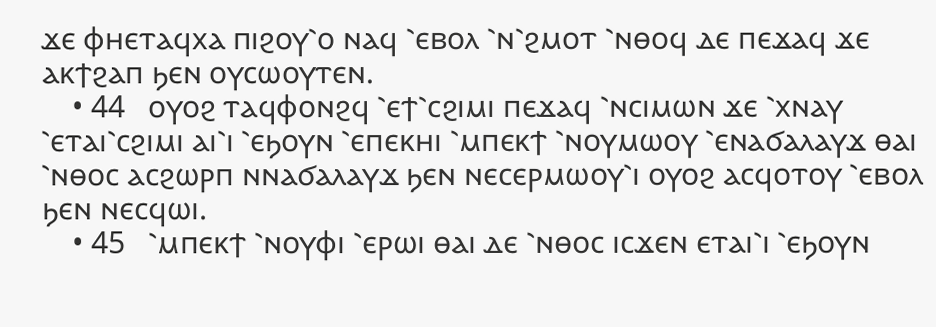ϫⲉ ⲫⲏⲉⲧⲁϥⲭⲁ ⲡⲓϩⲟⲩ⳿ⲟ ⲛⲁϥ ⳿ⲉⲃⲟⲗ ⳿ⲛ⳿ϩⲙⲟⲧ ⳿ⲛⲑⲟϥ ⲇⲉ ⲡⲉϫⲁϥ ϫⲉ ⲁⲕϯϩⲁⲡ ϧⲉⲛ ⲟⲩⲥⲱⲟⲩⲧⲉⲛ.
    • 44   ⲟⲩⲟϩ ⲧⲁϥⲫⲟⲛϩϥ ⳿ⲉϯ⳿ⲥϩⲓⲙⲓ ⲡⲉϫⲁϥ ⳿ⲛⲥⲓⲙⲱⲛ ϫⲉ ⳿ⲭⲛⲁⲩ ⳿ⲉⲧⲁⲓ⳿ⲥϩⲓⲙⲓ ⲁⲓ⳿ⲓ ⳿ⲉϧⲟⲩⲛ ⳿ⲉⲡⲉⲕⲏⲓ ⳿ⲙⲡⲉⲕϯ ⳿ⲛⲟⲩⲙⲱⲟⲩ ⳿ⲉⲛⲁϭⲁⲗⲁⲩϫ ⲑⲁⲓ ⳿ⲛⲑⲟⲥ ⲁⲥϩⲱⲣⲡ ⲛⲛⲁϭⲁⲗⲁⲩϫ ϧⲉⲛ ⲛⲉⲥⲉⲣⲙⲱⲟⲩ⳿ⲓ ⲟⲩⲟϩ ⲁⲥϥⲟⲧⲟⲩ ⳿ⲉⲃⲟⲗ ϧⲉⲛ ⲛⲉⲥϥⲱⲓ.
    • 45   ⳿ⲙⲡⲉⲕϯ ⳿ⲛⲟⲩⲫⲓ ⳿ⲉⲣⲱⲓ ⲑⲁⲓ ⲇⲉ ⳿ⲛⲑⲟⲥ ⲓⲥϫⲉⲛ ⲉⲧⲁⲓ⳿ⲓ ⳿ⲉϧⲟⲩⲛ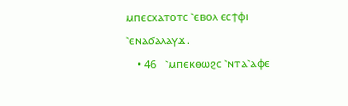ⲙⲡⲉⲥⲭⲁⲧⲟⲧⲥ ⳿ⲉⲃⲟⲗ ⲉⲥϯⲫⲓ ⳿ⲉⲛⲁϭⲁⲗⲁⲩϫ.
    • 46   ⳿ⲙⲡⲉⲕⲑⲱϩⲥ ⳿ⲛⲧⲁ⳿ⲁⲫⲉ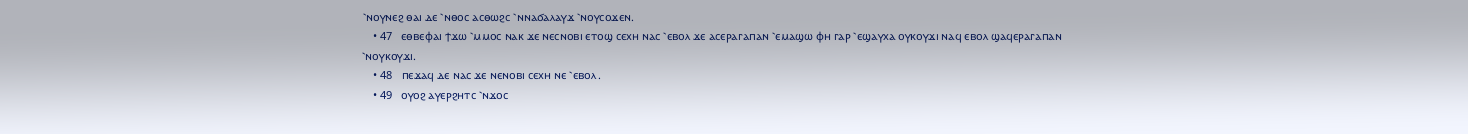⳿ⲛⲟⲩⲛⲉϩ ⲑⲁⲓ ⲇⲉ ⳿ⲛⲑⲟⲥ ⲁⲥⲑⲱϩⲥ ⳿ⲛⲛⲁϭⲁⲗⲁⲩϫ ⳿ⲛⲟⲩⲥⲟϫⲉⲛ.
    • 47   ⲉⲑⲃⲉⲫⲁⲓ ϯϫⲱ ⳿ⲙⲙⲟⲥ ⲛⲁⲕ ϫⲉ ⲛⲉⲥⲛⲟⲃⲓ ⲉⲧⲟϣ ⲥⲉⲭⲏ ⲛⲁⲥ ⳿ⲉⲃⲟⲗ ϫⲉ ⲁⲥⲉⲣⲁⲅⲁⲡⲁⲛ ⳿ⲉⲙⲁϣⲱ ⲫⲏ ⲅⲁⲣ ⳿ⲉϣⲁⲩⲭⲁ ⲟⲩⲕⲟⲩϫⲓ ⲛⲁϥ ⲉⲃⲟⲗ ϣⲁϥⲉⲣⲁⲅⲁⲡⲁⲛ ⳿ⲛⲟⲩⲕⲟⲩϫⲓ.
    • 48   ⲡⲉϫⲁϥ ⲇⲉ ⲛⲁⲥ ϫⲉ ⲛⲉⲛⲟⲃⲓ ⲥⲉⲭⲏ ⲛⲉ ⳿ⲉⲃⲟⲗ.
    • 49   ⲟⲩⲟϩ ⲁⲩⲉⲣϩⲏⲧⲥ ⳿ⲛϫⲟⲥ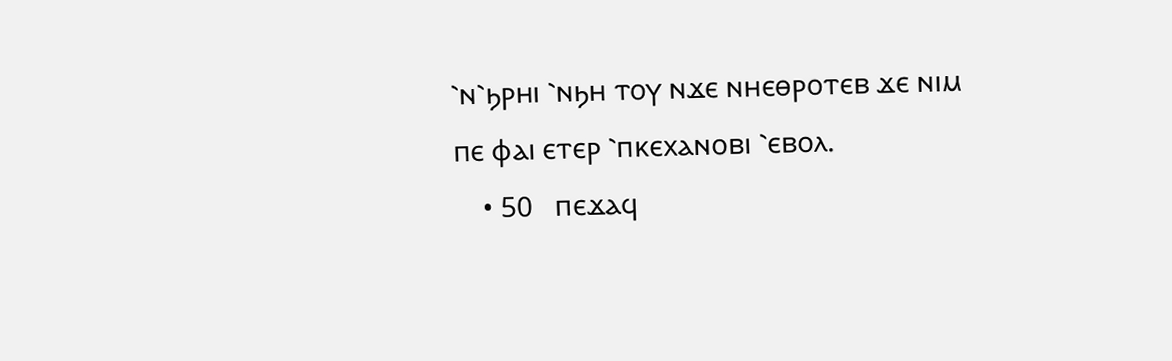⳿ⲛ⳿ϧⲣⲏⲓ ⳿ⲛϧⲏ ⲧⲟⲩ ⲛϫⲉ ⲛⲏⲉⲑⲣⲟⲧⲉⲃ ϫⲉ ⲛⲓⲙ ⲡⲉ ⲫⲁⲓ ⲉⲧⲉⲣ ⳿ⲡⲕⲉⲭⲁⲛⲟⲃⲓ ⳿ⲉⲃⲟⲗ.
    • 50   ⲡⲉϫⲁϥ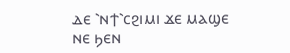ⲇⲉ ⳿ⲛϯ⳿ⲥϩⲓⲙⲓ ϫⲉ ⲙⲁϣⲉ ⲛⲉ ϧⲉⲛ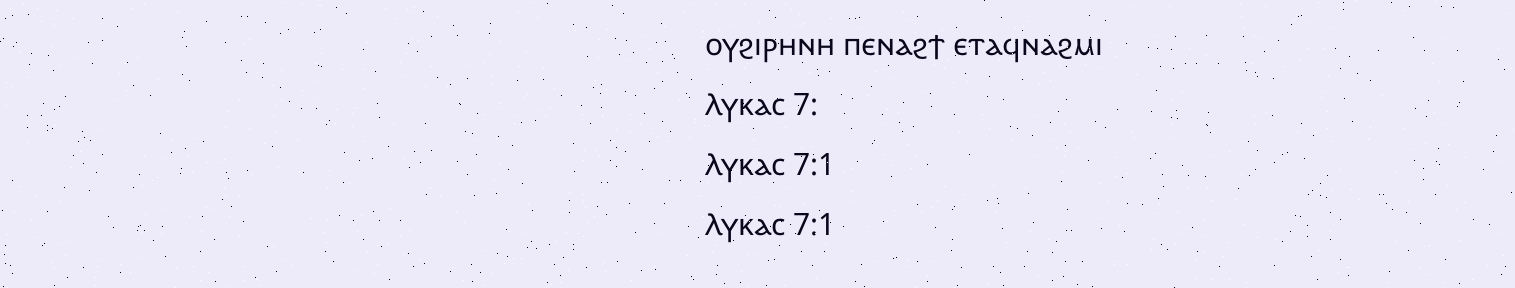ⲟⲩϩⲓⲣⲏⲛⲏ ⲡⲉⲛⲁϩϯ ⲉⲧⲁϥⲛⲁϩⲙⲓ
Ⲗⲩⲕⲁⲥ 7:
Ⲗⲩⲕⲁⲥ 7:1
Ⲗⲩⲕⲁⲥ 7:1